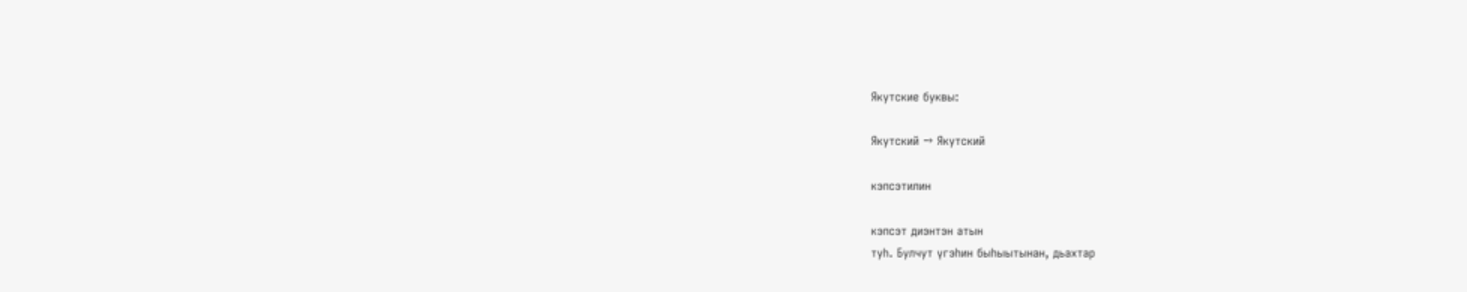Якутские буквы:

Якутский → Якутский

кэпсэтилин

кэпсэт диэнтэн атын
туһ. Булчут үгэһин быһыытынан, дьахтар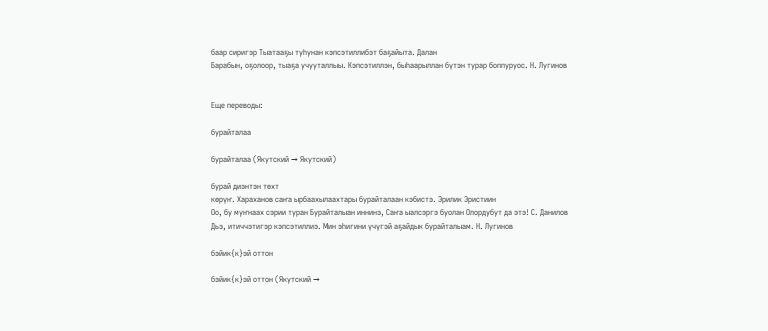баар сиригэр Тыатааҕы туһунан кэпсэтиллибэт баҕайыта. Далан
Барабын, оҕолоор, тыаҕа учууталлыы. Кэпсэтиллэн, быһаарыллан бүтэн турар боппуруос. Н. Лугинов


Еще переводы:

бурайталаа

бурайталаа (Якутский → Якутский)

бурай диэнтэн төхт
көрүҥ. Хараханов саҥа ырбаахылаахтары бурайталаан кэбистэ. Эрилик Эристиин
Оо, бу муҥнаах сэрии туран Бурайталыан иннинэ, Саҥа ыалсэргэ буолан Олордубут да этэ! С. Данилов
Дьэ, итиччэтигэр кэпсэтиллиэ. Мин эһигини үчүгэй аҕайдык бурайталыам. Н. Лугинов

бэйик{к}эй оттон

бэйик{к}эй оттон (Якутский →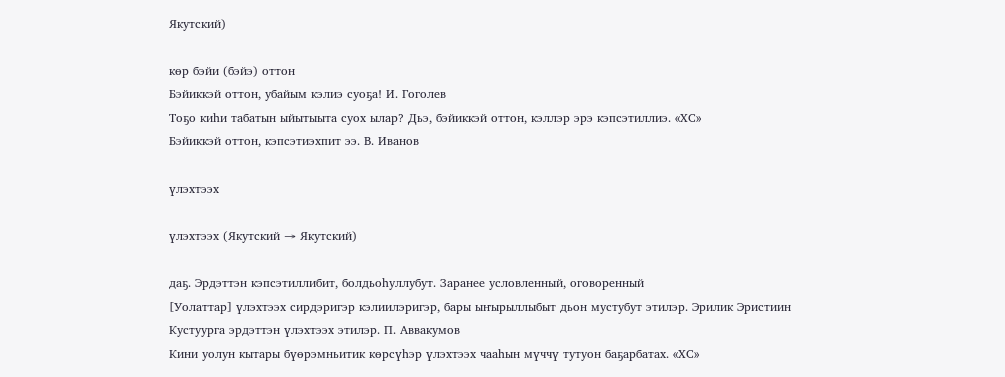Якутский)

көр бэйи (бэйэ) оттон
Бэйиккэй оттон, убайым кэлиэ суоҕа! И. Гоголев
Тоҕо киһи табатын ыйытыыта суох ылар? Дьэ, бэйиккэй оттон, кэллэр эрэ кэпсэтиллиэ. «ХС»
Бэйиккэй оттон, кэпсэтиэхпит ээ. В. Иванов

үлэхтээх

үлэхтээх (Якутский → Якутский)

даҕ. Эрдэттэн кэпсэтиллибит, болдьоһуллубут. Заранее условленный, оговоренный
[Уолаттар] үлэхтээх сирдэригэр кэлиилэригэр, бары ыҥырыллыбыт дьон мустубут этилэр. Эрилик Эристиин
Кустуурга эрдэттэн үлэхтээх этилэр. П. Аввакумов
Кини уолун кытары бүөрэмньитик көрсүһэр үлэхтээх чааһын мүччү тутуон баҕарбатах. «ХС»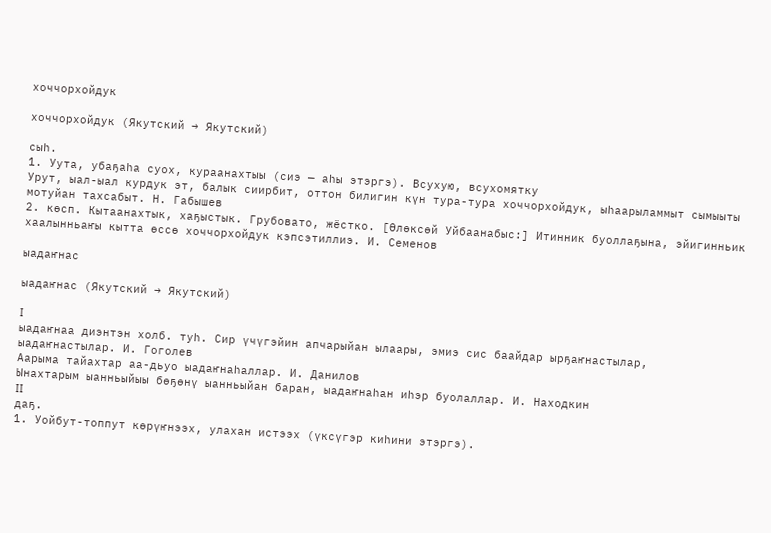хоччорхойдук

хоччорхойдук (Якутский → Якутский)

сыһ.
1. Уута, убаҕаһа суох, кураанахтыы (сиэ — аһы этэргэ). Всухую, всухомятку
Урут, ыал-ыал курдук эт, балык сиирбит, оттон билигин күн тура-тура хоччорхойдук, ыһаарыламмыт сымыыты мотуйан тахсабыт. Н. Габышев
2. көсп. Кытаанахтык, хаҕыстык. Грубовато, жёстко. [Өлөксөй Уйбаанабыс:] Итинник буоллаҕына, эйигинньик хаалынньаҥы кытта өссө хоччорхойдук кэпсэтиллиэ. И. Семенов

ыадаҥнас

ыадаҥнас (Якутский → Якутский)

I
ыадаҥнаа диэнтэн холб. туһ. Сир үчүгэйин апчарыйан ылаары, эмиэ сис баайдар ырҕаҥнастылар, ыадаҥнастылар. И. Гоголев
Аарыма тайахтар аа-дьуо ыадаҥнаһаллар. И. Данилов
Ынахтарым ыанньыйыы бөҕөнү ыанньыйан баран, ыадаҥнаһан иһэр буолаллар. И. Находкин
II
даҕ.
1. Уойбут-топпут көрүҥнээх, улахан истээх (үксүгэр киһини этэргэ).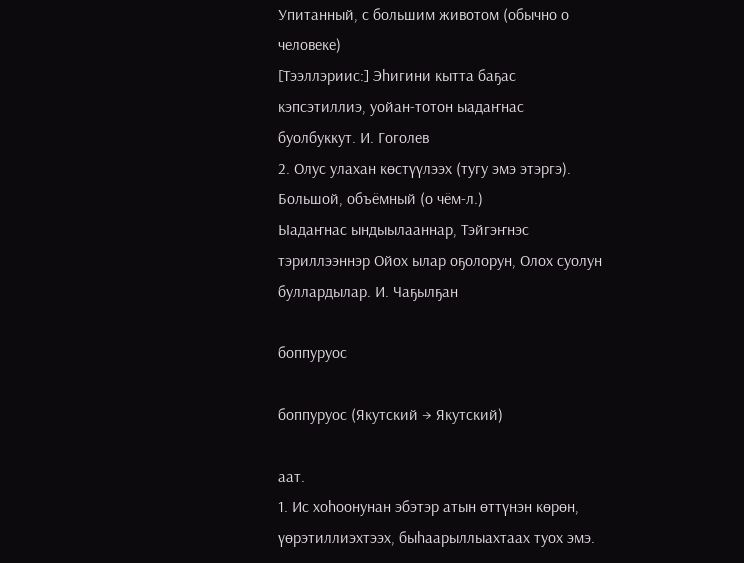Упитанный, с большим животом (обычно о человеке)
[Тээллэриис:] Эһигини кытта баҕас кэпсэтиллиэ, уойан-тотон ыадаҥнас буолбуккут. И. Гоголев
2. Олус улахан көстүүлээх (тугу эмэ этэргэ). Большой, объёмный (о чём-л.)
Ыадаҥнас ындыылааннар, Тэйгэҥнэс тэриллээннэр Ойох ылар оҕолорун, Олох суолун буллардылар. И. Чаҕылҕан

боппуруос

боппуруос (Якутский → Якутский)

аат.
1. Ис хоһоонунан эбэтэр атын өттүнэн көрөн, үөрэтиллиэхтээх, быһаарыллыахтаах туох эмэ.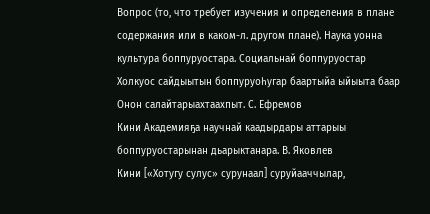Вопрос (то, что требует изучения и определения в плане содержания или в каком-л. другом плане). Наука уонна культура боппуруостара. Социальнай боппуруостар
Холкуос сайдыытын боппуруоһугар баартыйа ыйыыта баар
Онон салайтарыахтаахпыт. С. Ефремов
Кини Академияҕа научнай каадырдары аттарыы боппуруостарынан дьарыктанара. В. Яковлев
Кини [«Хотугу сулус» сурунаал] суруйааччылар,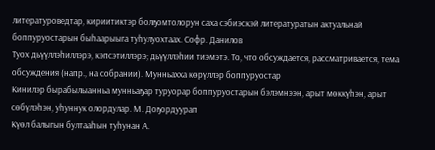литературоведтар, кириитиктэр болҕомтолорун саха сэбиэскэй литературатын актуальнай боппуруостарын быһаарыыга туһулуохтаах. Софр. Данилов
Туох дьүүллэһиллэрэ, кэпсэтиллэрэ; дьүүллэһии тиэмэтэ. То, что обсуждается, рассматривается, тема обсуждения (напр., на собрании). Мунньахха көрүллэр боппуруостар
Кинилэр бырабылыанньа мунньаҕар туруорар боппуруостарын бэлэмнээн, арыт мөккүһэн, арыт сөбүлэһэн, уһуннук олордулар. М. Доҕордуурап
Күөл балыгын бултааһын туһунан А.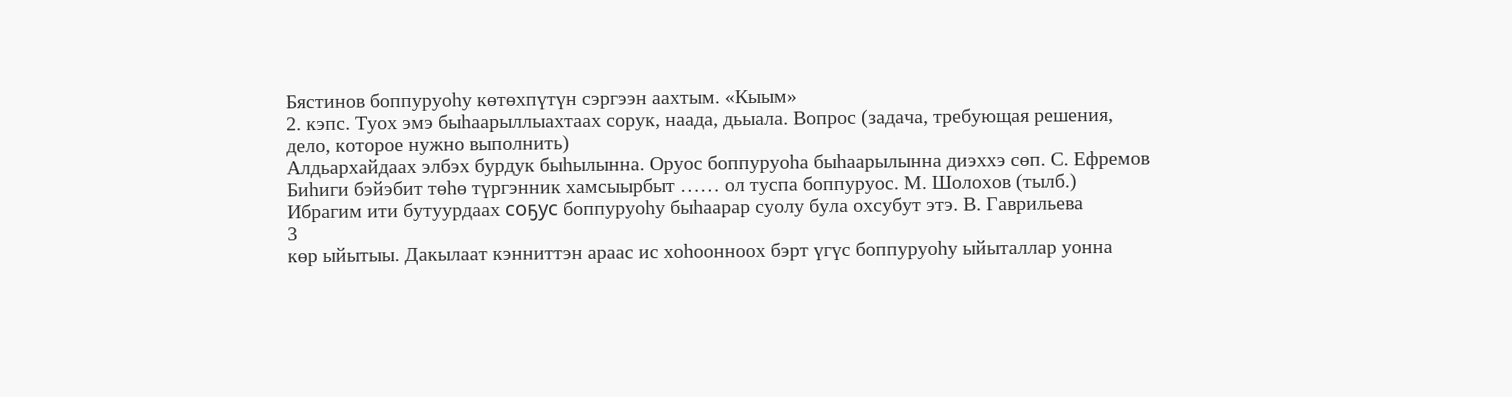Бястинов боппуруоһу көтөхпүтүн сэргээн аахтым. «Кыым»
2. кэпс. Туох эмэ быһаарыллыахтаах сорук, наада, дьыала. Вопрос (задача, требующая решения, дело, которое нужно выполнить)
Алдьархайдаах элбэх бурдук быһылынна. Оруос боппуруоһа быһаарылынна диэххэ сөп. С. Ефремов
Биһиги бэйэбит төһө түргэнник хамсыырбыт …… ол туспа боппуруос. М. Шолохов (тылб.)
Ибрагим ити бутуурдаах соҕус боппуруоһу быһаарар суолу була охсубут этэ. В. Гаврильева
3
көр ыйытыы. Дакылаат кэнниттэн араас ис хоһоонноох бэрт үгүс боппуруоһу ыйыталлар уонна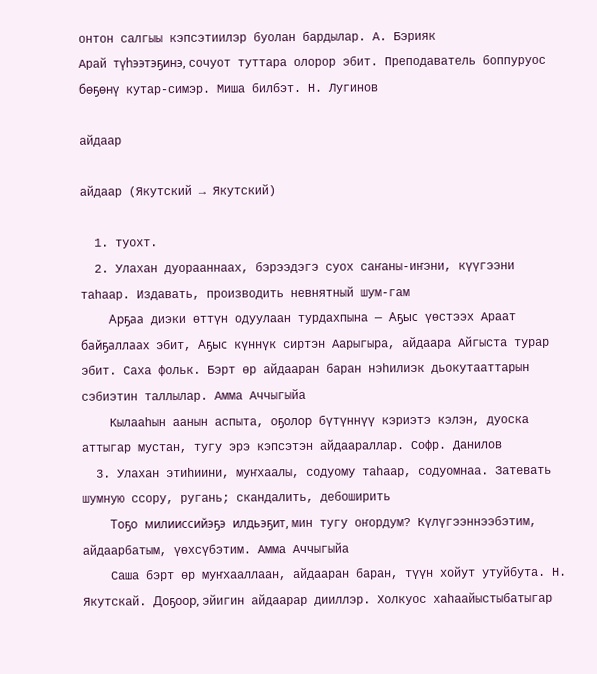онтон салгыы кэпсэтиилэр буолан бардылар. А. Бэрияк
Арай түһээтэҕинэ, сочуот туттара олорор эбит. Преподаватель боппуруос бөҕөнү кутар-симэр. Миша билбэт. Н. Лугинов

айдаар

айдаар (Якутский → Якутский)

  1. туохт.
  2. Улахан дуорааннаах, бэрээдэгэ суох саҥаны-иҥэни, күүгээни таһаар. Издавать, производить невнятный шум-гам
    Арҕаа диэки өттүн одуулаан турдахпына — Аҕыс үөстээх Араат байҕаллаах эбит, Аҕыс күннүк сиртэн Аарыгыра, айдаара Айгыста турар эбит. Саха фольк. Бэрт өр айдааран баран нэһилиэк дьокутааттарын сэбиэтин таллылар. Амма Аччыгыйа
    Кылааһын аанын аспыта, оҕолор бүтүннүү кэриэтэ кэлэн, дуоска аттыгар мустан, тугу эрэ кэпсэтэн айдаараллар. Софр. Данилов
  3. Улахан этиһиини, муҥхаалы, содуому таһаар, содуомнаа. Затевать шумную ссору, ругань; скандалить, дебоширить
    Тоҕо милииссийэҕэ илдьэҕит, мин тугу оҥордум? Күлүгээннээбэтим, айдаарбатым, үөхсүбэтим. Амма Аччыгыйа
    Саша бэрт өр муҥхааллаан, айдааран баран, түүн хойут утуйбута. Н. Якутскай. Доҕоор, эйигин айдаарар дииллэр. Холкуос хаһаайыстыбатыгар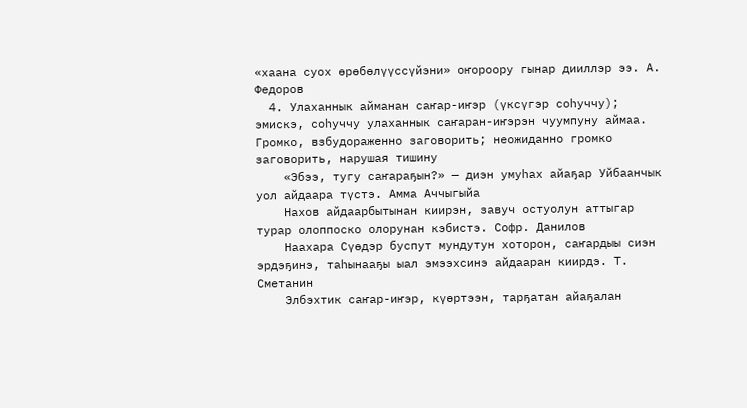«хаана суох өрөбөлүүссүйэни» оҥороору гынар дииллэр ээ. А. Федоров
  4. Улаханнык айманан саҥар-иҥэр (үксүгэр соһуччу); эмискэ, соһуччу улаханнык саҥаран-иҥэрэн чуумпуну аймаа. Громко, взбудораженно заговорить; неожиданно громко заговорить, нарушая тишину
    «Эбээ, тугу саҥараҕын?» — диэн умуһах айаҕар Уйбаанчык уол айдаара түстэ. Амма Аччыгыйа
    Нахов айдаарбытынан киирэн, завуч остуолун аттыгар турар олоппоско олорунан кэбистэ. Софр. Данилов
    Наахара Сүөдэр буспут мундутун хоторон, саҥардыы сиэн эрдэҕинэ, таһынааҕы ыал эмээхсинэ айдааран киирдэ. Т. Сметанин
    Элбэхтик саҥар-иҥэр, күөртээн, тарҕатан айаҕалан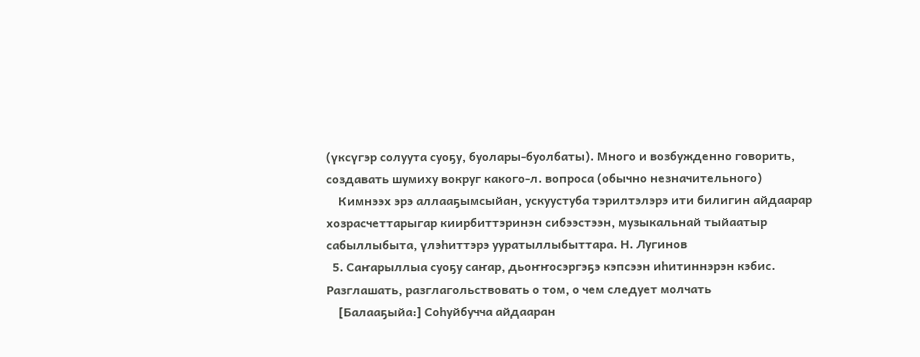(үксүгэр солуута суоҕу, буолары-буолбаты). Много и возбужденно говорить, создавать шумиху вокруг какого-л. вопроса (обычно незначительного)
    Кимнээх эрэ аллааҕымсыйан, ускуустуба тэрилтэлэрэ ити билигин айдаарар хозрасчеттарыгар киирбиттэринэн сибээстээн, музыкальнай тыйаатыр сабыллыбыта, үлэһиттэрэ ууратыллыбыттара. Н. Лугинов
  5. Саҥарыллыа суоҕу саҥар, дьоҥҥосэргэҕэ кэпсээн иһитиннэрэн кэбис. Разглашать, разглагольствовать о том, о чем следует молчать
    [Балааҕыйа:] Соһуйбучча айдааран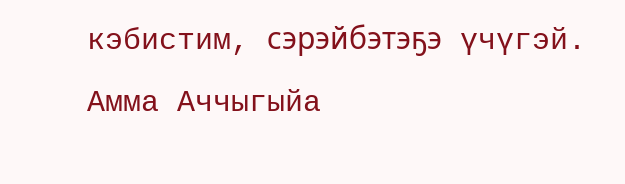кэбистим, сэрэйбэтэҕэ үчүгэй. Амма Аччыгыйа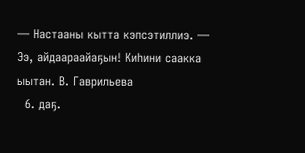— Настааны кытта кэпсэтиллиэ. — Ээ, айдаараайаҕын! Киһини саакка ыытан. В. Гаврильева
  6. даҕ.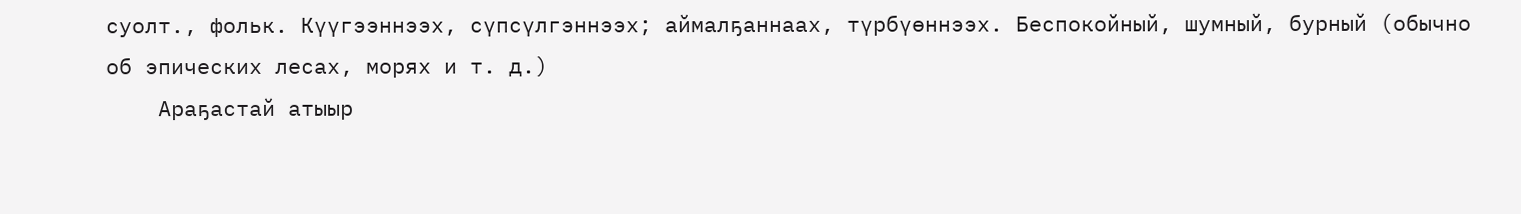суолт., фольк. Күүгээннээх, сүпсүлгэннээх; аймалҕаннаах, түрбүөннээх. Беспокойный, шумный, бурный (обычно об эпических лесах, морях и т. д.)
    Араҕастай атыыр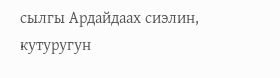сылгы Ардайдаах сиэлин, кутуругун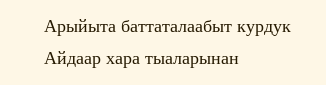Арыйыта баттаталаабыт курдук Айдаар хара тыаларынан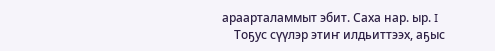араарталаммыт эбит. Саха нар. ыр. I
    Тоҕус сүүлэр этиҥ илдьиттээх, аҕыс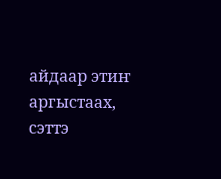айдаар этиҥ аргыстаах, сэттэ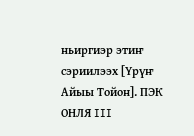ньиргиэр этиҥ сэриилээх [Үрүҥ Айыы Тойон]. ПЭК ОНЛЯ III